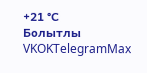+21 °С
Болытлы
VKOKTelegramMax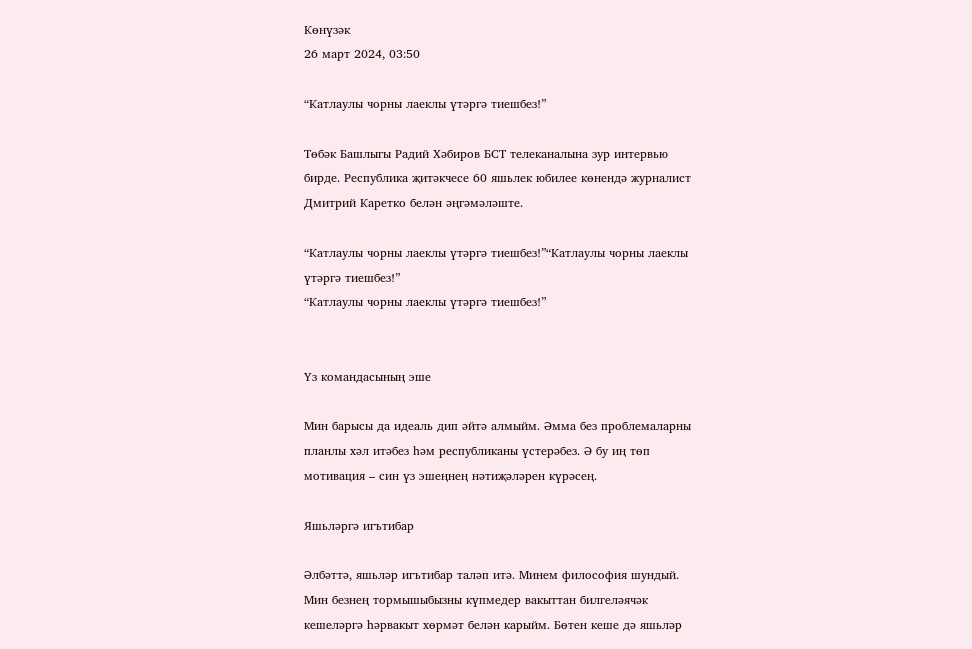Көнүзәк
26 март 2024, 03:50

“Катлаулы чорны лаеклы үтәргә тиешбез!”

Төбәк Башлыгы Радий Хәбиров БСТ телеканалына зур интервью бирде. Республика җитәкчесе 60 яшьлек юбилее көнендә журналист Дмитрий Каретко белән әңгәмәләште.

“Катлаулы чорны лаеклы үтәргә тиешбез!”“Катлаулы чорны лаеклы үтәргә тиешбез!”
“Катлаулы чорны лаеклы үтәргә тиешбез!”


Үз командасының эше

Мин барысы да идеаль дип әйтә алмыйм. Әмма без проблемаларны планлы хәл итәбез һәм республиканы үстерәбез. Ә бу иң төп мотивация – син үз эшеңнең нәтиҗәләрен күрәсең.

Яшьләргә игътибар

Әлбәттә, яшьләр игътибар таләп итә. Минем философия шундый. Мин безнең тормышыбызны күпмедер вакыттан билгеләячәк кешеләргә һәрвакыт хөрмәт белән карыйм. Бөтен кеше дә яшьләр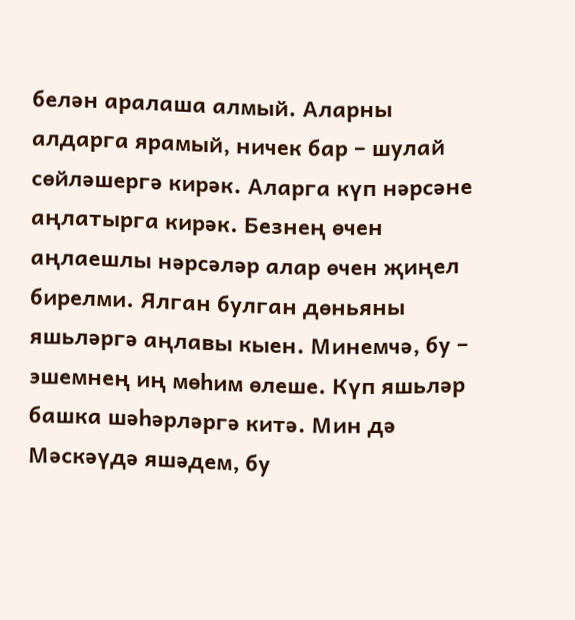белән аралаша алмый. Аларны алдарга ярамый, ничек бар – шулай сөйләшергә кирәк. Аларга күп нәрсәне аңлатырга кирәк. Безнең өчен аңлаешлы нәрсәләр алар өчен җиңел бирелми. Ялган булган дөньяны яшьләргә аңлавы кыен. Минемчә, бу – эшемнең иң мөһим өлеше. Күп яшьләр башка шәһәрләргә китә. Мин дә Мәскәүдә яшәдем, бу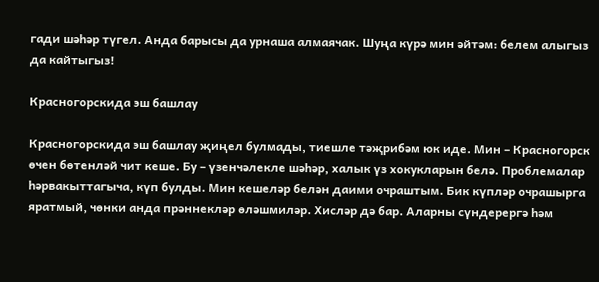гади шәһәр түгел. Анда барысы да урнаша алмаячак. Шуңа күрә мин әйтәм: белем алыгыз да кайтыгыз!

Красногорскида эш башлау

Красногорскида эш башлау җиңел булмады, тиешле тәҗрибәм юк иде. Мин – Красногорск өчен бөтенләй чит кеше. Бу – үзенчәлекле шәһәр, халык үз хокукларын белә. Проблемалар һәрвакыттагыча, күп булды. Мин кешеләр белән даими очраштым. Бик күпләр очрашырга яратмый, чөнки анда прәннекләр өләшмиләр. Хисләр дә бар. Аларны сүндерергә һәм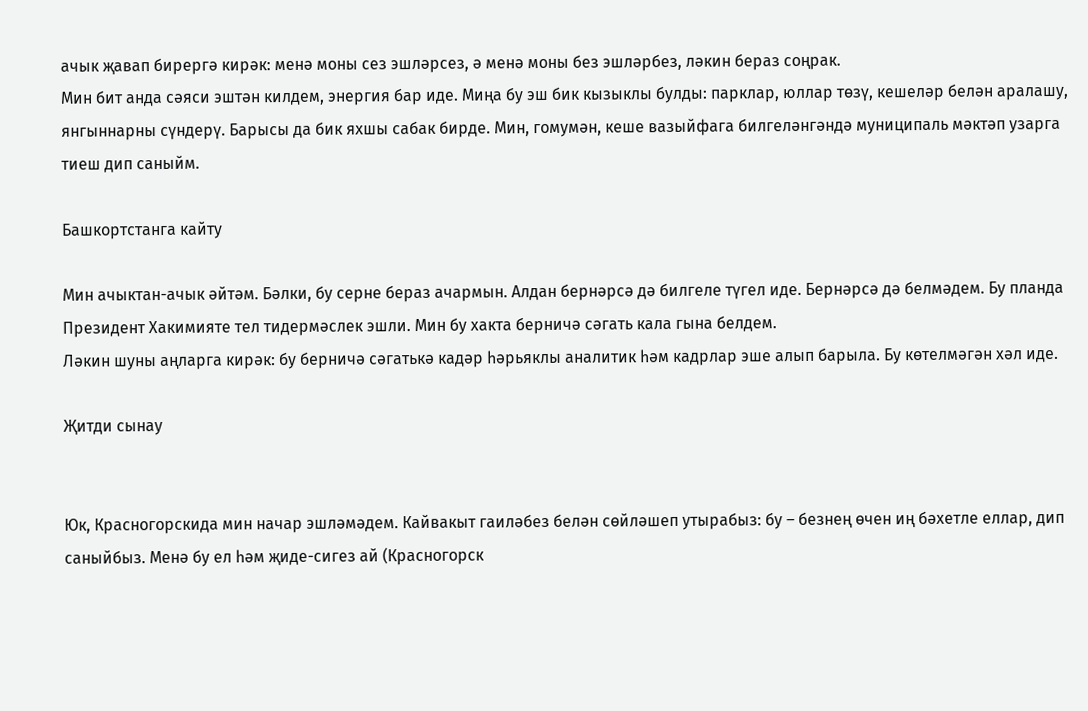ачык җавап бирергә кирәк: менә моны сез эшләрсез, ә менә моны без эшләрбез, ләкин бераз соңрак.
Мин бит анда сәяси эштән килдем, энергия бар иде. Миңа бу эш бик кызыклы булды: парклар, юллар төзү, кешеләр белән аралашу, янгыннарны сүндерү. Барысы да бик яхшы сабак бирде. Мин, гомумән, кеше вазыйфага билгеләнгәндә муниципаль мәктәп узарга тиеш дип саныйм.

Башкортстанга кайту

Мин ачыктан-ачык әйтәм. Бәлки, бу серне бераз ачармын. Алдан бернәрсә дә билгеле түгел иде. Бернәрсә дә белмәдем. Бу планда Президент Хакимияте тел тидермәслек эшли. Мин бу хакта берничә сәгать кала гына белдем.
Ләкин шуны аңларга кирәк: бу берничә сәгатькә кадәр һәрьяклы аналитик һәм кадрлар эше алып барыла. Бу көтелмәгән хәл иде.

Җитди сынау


Юк, Красногорскида мин начар эшләмәдем. Кайвакыт гаиләбез белән сөйләшеп утырабыз: бу – безнең өчен иң бәхетле еллар, дип саныйбыз. Менә бу ел һәм җиде-сигез ай (Красногорск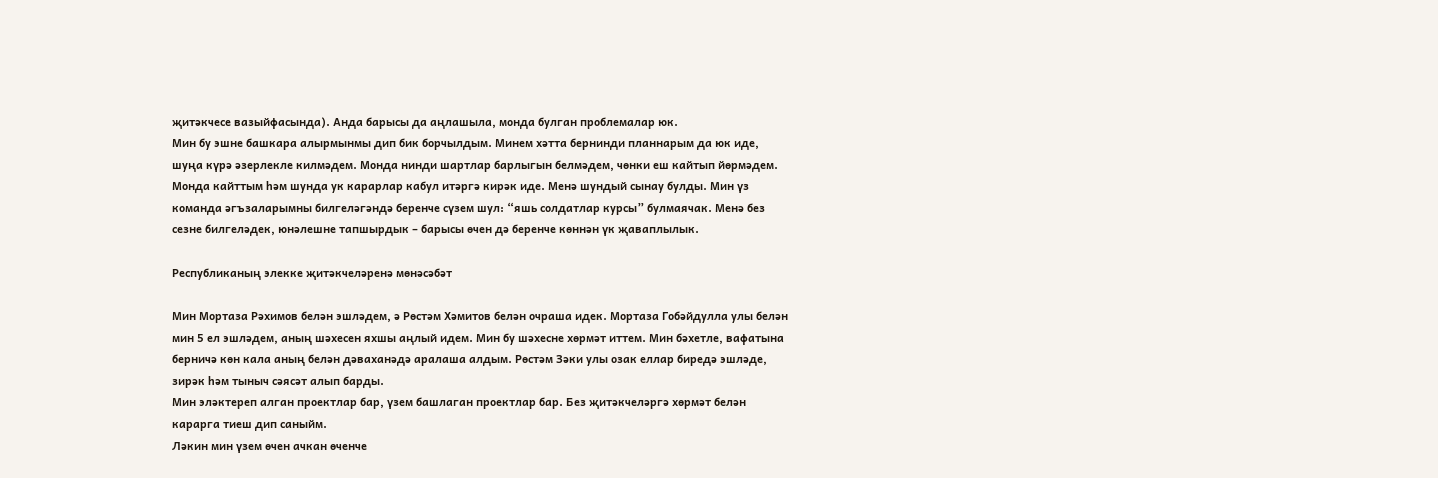җитәкчесе вазыйфасында). Анда барысы да аңлашыла, монда булган проблемалар юк.
Мин бу эшне башкара алырмынмы дип бик борчылдым. Минем хәтта бернинди планнарым да юк иде, шуңа күрә әзерлекле килмәдем. Монда нинди шартлар барлыгын белмәдем, чөнки еш кайтып йөрмәдем. Монда кайттым һәм шунда ук карарлар кабул итәргә кирәк иде. Менә шундый сынау булды. Мин үз команда әгъзаларымны билгеләгәндә беренче сүзем шул: “яшь солдатлар курсы” булмаячак. Менә без сезне билгеләдек, юнәлешне тапшырдык – барысы өчен дә беренче көннән үк җаваплылык.

Республиканың элекке җитәкчеләренә мөнәсәбәт

Мин Мортаза Рәхимов белән эшләдем, ә Рөстәм Хәмитов белән очраша идек. Мортаза Гобәйдулла улы белән мин 5 ел эшләдем, аның шәхесен яхшы аңлый идем. Мин бу шәхесне хөрмәт иттем. Мин бәхетле, вафатына берничә көн кала аның белән дәваханәдә аралаша алдым. Рөстәм Зәки улы озак еллар биредә эшләде, зирәк һәм тыныч сәясәт алып барды.
Мин эләктереп алган проектлар бар, үзем башлаган проектлар бар. Без җитәкчеләргә хөрмәт белән карарга тиеш дип саныйм.
Ләкин мин үзем өчен ачкан өченче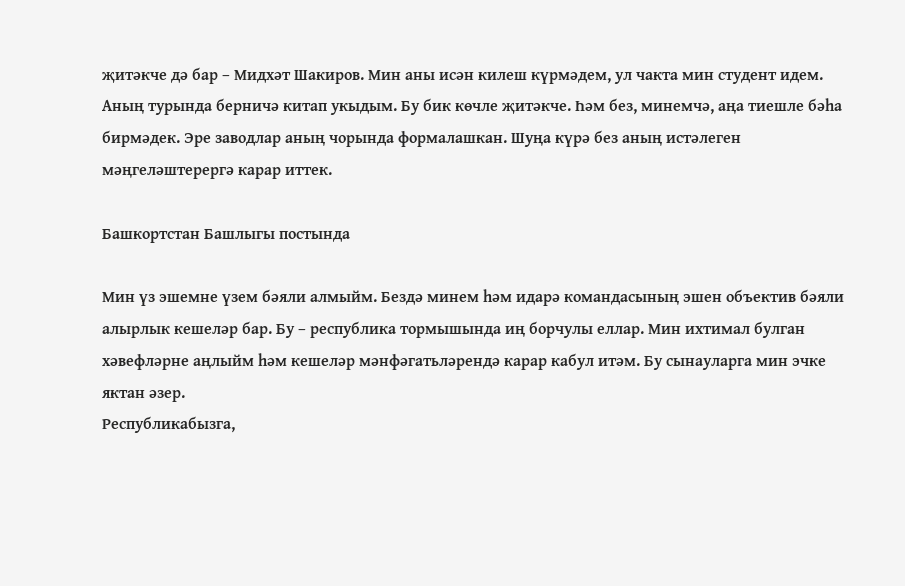җитәкче дә бар – Мидхәт Шакиров. Мин аны исән килеш күрмәдем, ул чакта мин студент идем. Аның турында берничә китап укыдым. Бу бик көчле җитәкче. Һәм без, минемчә, аңа тиешле бәһа бирмәдек. Эре заводлар аның чорында формалашкан. Шуңа күрә без аның истәлеген мәңгеләштерергә карар иттек.

Башкортстан Башлыгы постында

Мин үз эшемне үзем бәяли алмыйм. Бездә минем һәм идарә командасының эшен объектив бәяли алырлык кешеләр бар. Бу – республика тормышында иң борчулы еллар. Мин ихтимал булган хәвефләрне аңлыйм һәм кешеләр мәнфәгатьләрендә карар кабул итәм. Бу сынауларга мин эчке яктан әзер.
Республикабызга,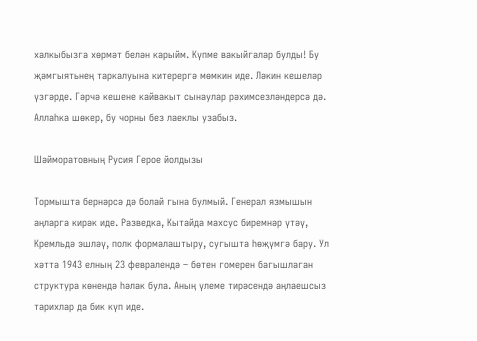халкыбызга хөрмәт белән карыйм. Күпме вакыйгалар булды! Бу җәмгыятьнең таркалуына китерергә мөмкин иде. Ләкин кешеләр үзгәрде. Гәрчә кешене кайвакыт сынаулар рәхимсезләндерсә дә. Аллаһка шөкер, бу чорны без лаеклы узабыз.

Шәйморатовның Русия Герое йолдызы

Тормышта бернәрсә дә болай гына булмый. Генерал язмышын аңларга кирәк иде. Разведка, Кытайда махсус биремнәр үтәү, Кремльдә эшләү, полк формалаштыру, сугышта һөҗүмгә бару. Ул хәтта 1943 елның 23 февралендә – бөтен гомерен багышлаган структура көнендә һәлак була. Аның үлеме тирәсендә аңлаешсыз тарихлар да бик күп иде.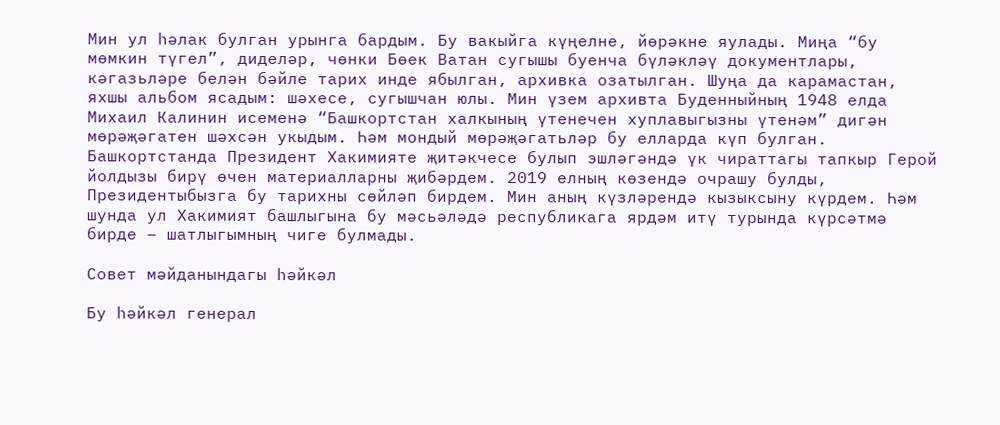Мин ул һәлак булган урынга бардым. Бу вакыйга күңелне, йөрәкне яулады. Миңа “бу мөмкин түгел”, диделәр, чөнки Бөек Ватан сугышы буенча бүләкләү документлары, кәгазьләре белән бәйле тарих инде ябылган, архивка озатылган. Шуңа да карамастан, яхшы альбом ясадым: шәхесе, сугышчан юлы. Мин үзем архивта Буденныйның 1948 елда Михаил Калинин исеменә “Башкортстан халкының үтенечен хуплавыгызны үтенәм” дигән мөрәҗәгатен шәхсән укыдым. Һәм мондый мөрәҗәгатьләр бу елларда күп булган. Башкортстанда Президент Хакимияте җитәкчесе булып эшләгәндә үк чираттагы тапкыр Герой йолдызы бирү өчен материалларны җибәрдем. 2019 елның көзендә очрашу булды, Президентыбызга бу тарихны сөйләп бирдем. Мин аның күзләрендә кызыксыну күрдем. Һәм шунда ул Хакимият башлыгына бу мәсьәләдә республикага ярдәм итү турында күрсәтмә бирде – шатлыгымның чиге булмады.

Совет мәйданындагы һәйкәл

Бу һәйкәл генерал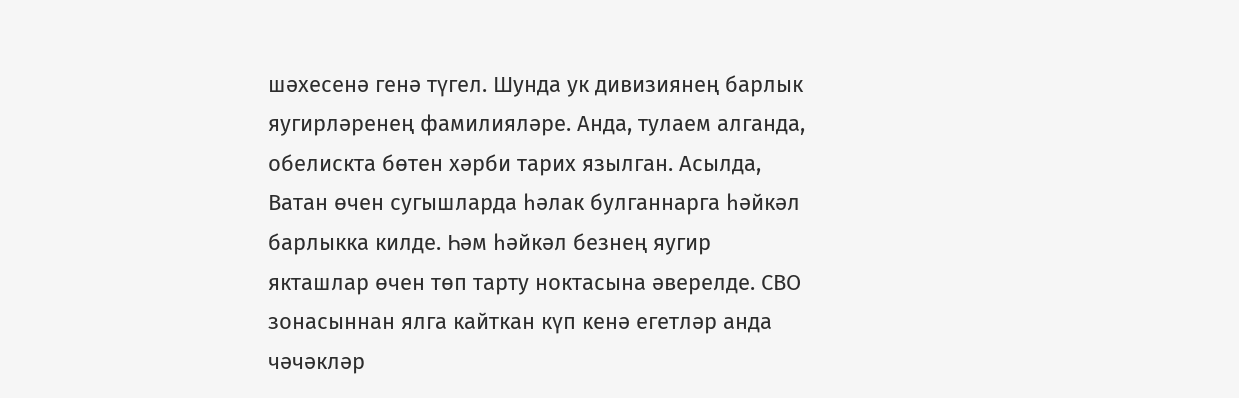шәхесенә генә түгел. Шунда ук дивизиянең барлык яугирләренең фамилияләре. Анда, тулаем алганда, обелискта бөтен хәрби тарих язылган. Асылда, Ватан өчен сугышларда һәлак булганнарга һәйкәл барлыкка килде. Һәм һәйкәл безнең яугир якташлар өчен төп тарту ноктасына әверелде. СВО зонасыннан ялга кайткан күп кенә егетләр анда чәчәкләр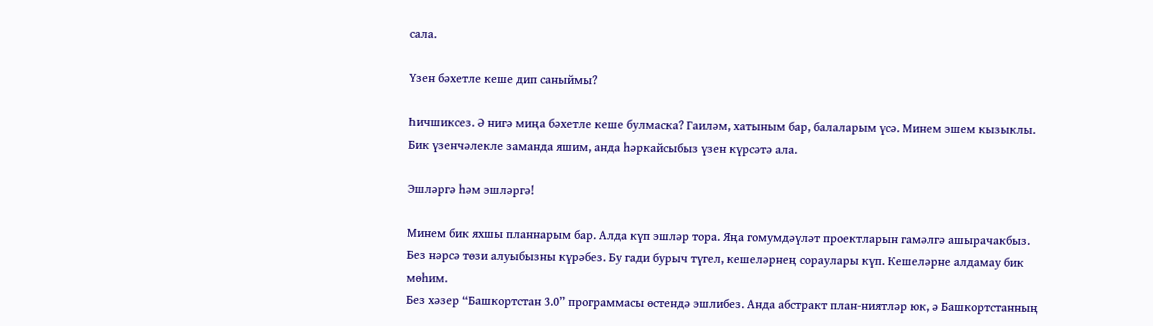сала.

Үзен бәхетле кеше дип саныймы?

Һичшиксез. Ә нигә миңа бәхетле кеше булмаска? Гаиләм, хатыным бар, балаларым үсә. Минем эшем кызыклы. Бик үзенчәлекле заманда яшим, анда һәркайсыбыз үзен күрсәтә ала.

Эшләргә һәм эшләргә!

Минем бик яхшы планнарым бар. Алда күп эшләр тора. Яңа гомумдәүләт проектларын гамәлгә ашырачакбыз. Без нәрсә төзи алуыбызны күрәбез. Бу гади бурыч түгел, кешеләрнең сораулары күп. Кешеләрне алдамау бик мөһим.
Без хәзер “Башкортстан 3.0” программасы өстендә эшлибез. Анда абстракт план-ниятләр юк, ә Башкортстанның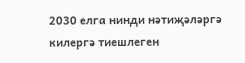2030 елга нинди нәтиҗәләргә килергә тиешлеген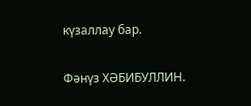күзаллау бар.

Фәнүз ХӘБИБУЛЛИН.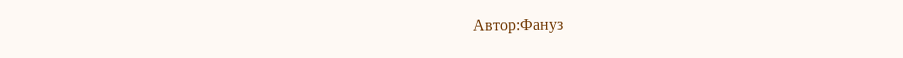Автор:Фануз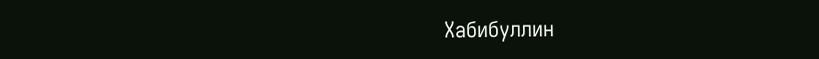Хабибуллин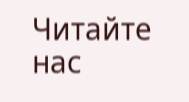Читайте нас